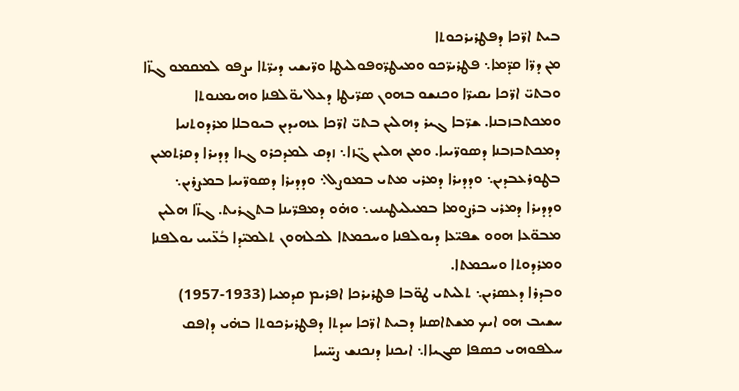ܒܝܬ ܐܪ̈ܟܐ ܕܦܛܪܝܪܟܘܬܐ
ܡܢ ܕܪ̈ܐ ܩܕ̈ܡܐ܆ ܦܛܪܝܪ̈ܟܘ ܘܡܝܛܪ̈ܘܦܘܠܝܛܐ ܘܪ̈ܝܫܝ ܕܝܪ̈ܬܐ ܝܨܦܘ ܠܡܩܡܘ ܓܙ̈ܐ ܘܒܬܝ̈ ܐܪ̈ܟܐ ܝܩܝܪ̈ܐ ܘܟܢܫܘ ܒܗܘܢ ܣܪ̈ܝܛܐ ܕܥܠ ܝܘ̈ܠܦܢܐ ܘܗܝܡܢܘܬܐ ܘܡܟܬܒܙܒܢܐ. ܫܪ̈ܒܐ ܓܝܪ ܕܗܠܝܢ ܒܬܝ̈ ܐܪ̈ܟܐ ܥܗܝܕܝܢ ܒܝܘܒܠܐ ܡܪܕܘܬܢܝܐ ܕܡܟܬܒܙܒܢܐ ܕܣܘܪ̈ܝܝܐ. ܘܡܢ ܗܠܝܢ ܓ̈ܙܐ܆ ܙܕܩ ܠܡܕܟܪܘ ܓܙܐ ܕܕܝܪܐ ܕܩܪܬܡܝܢ ܒܛܘܪܥܒܕܝܢ܆ ܘܕܕܝܪܐ ܕܡܪܝ ܡܬܝ ܒܡܘܨܠ܆ ܘܕܕܝܪܐ ܕܣܘܪ̈ܝܝܐ ܒܡܨܪܝܢ܆ ܘܕܕܝܪܐ ܕܡܪܝ ܒܪܨܘܡܐ ܒܡܝܠܝܛܝܢܝ܆ ܘܗ̇ܘ ܕܡܦܪ̈ܝܢܐ ܒܬܓܪܝܬ. ܓܙ̈ܐ ܗܠܝܢ ܡܒܘ̈ܥܐ ܗܘܘ ܫܦܝ̈ܥܐ ܕܝܘܠܦܢܐ ܘܚܟܡܬܐ ܠܟܠܗܘܢ ܬܠܡܝ̈ܕܐ ܒܳܥ̈ܝܝ ܝܘܠܦܢܐ ܘܡܪܕܘܬܐ ܘܚܟܡܬܐ.
ܘܒܕܪܐ ܕܥܣܪܝܢ܆ ܬܠܝܬܝ ܛܘ̈ܒܐ ܦܛܪܝܪܟܐ ܐܦܪܝܡ ܩܕܡܝܐ (1933-1957) ܚܫܝܒ ܗܘ ܐܝܟ ܡܫܬܐܣܢܐ ܕܒܝܬ ܐܪ̈ܟܐ ܚܕܬܐ ܕܦܛܪܝܪܟܘܬܐ ܒܗ̇ܝ ܕܐܦܩ ܚܠܦܘܗܝ ܟܣܦܐ ܣܓܝܐܐ܆ ܐܝܟܢܐ ܕܢܟܢܫ ܨܚ̈ܚܐ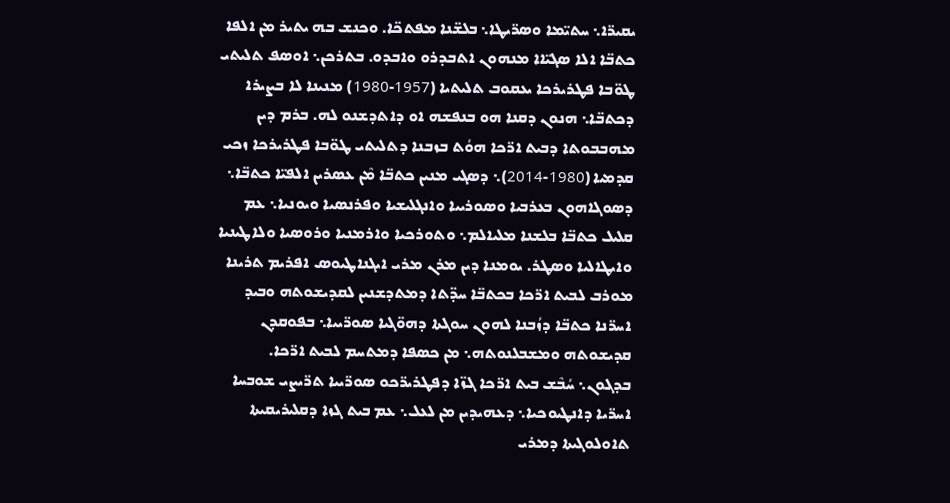ܝܩܝܪ̈ܐ܆ ܚܬܝ̈ܡܐ ܘܣܪ̈ܝܛܐ܆ ܒܠܫ̈ܢܐ ܡܦܬܟ̈ܐ. ܘܟܢܫ ܒܗ ܝܬܝܪ ܡܢ ܐܠܦܐ ܟܬܒ̈ܐ ܐܠܐ ܣܓܝ̈ܐܐ ܡܢܗܘܢ ܐܬܒܕܪܘ ܘܐܒܕܘ. ܒܬܪܟܢ܆ ܐܘܣܦ ܬܠܝܬܝ ܛܘ̈ܒܐ ܦܛܪܝܪܟܐ ܝܥܩܘܒ ܬܠܝܬܝܐ (1957-1980) ܡܢܝܢܐ ܠܐ ܒܨܝܪܐ ܕܟܬܒ̈ܐ܆ ܗܢܘܢ ܕܩܢܐ ܗܘ ܒܢܦܫܗ ܐܘ ܕܐܬܕܫܢܘ ܠܗ. ܒܪܡ ܕܝܢ ܡܗܒܒܘܬܐ ܕܒܝܬ ܐܪ̈ܟܐ ܗܘܳܬ ܒܙܒܢܐ ܕܬܠܝܬܝ ܛܘ̈ܒܐ ܦܛܪܝܪܟܐ ܙܟܝ ܩܕܡܝܐ (1980-2014)܆ ܕܣܓܝ ܡܢܝܢ ܟܬܒ̈ܐ ܡܶܢ ܥܣܪܝܢ ܐܠܦܝ̈ܐ ܟܬܒ̈ܐ܆ ܕܣܘܓܐܗܘܢ ܒܥܪܒܝܐ ܘܣܘܪܝܝܐ ܘܐܢܓܠܝܫܝܐ ܘܦܪܢܣܝܐ ܘܝܘܢܝܐ܆ ܥܡ ܩܠܝܠ ܟܬܒ̈ܐ ܒܠܫܢܐ ܡܠܝܐܠܡ܆ ܘܬܘܪܟܝܐ ܘܐܪܡܢܝܐ ܘܪܘܣܝܐ ܘܠܐܛܝܢܝܐ ܘܐܝܛܐܠܝܐ ܘܣܛܪ. ܝܘܡܢܐ ܕܝܢ ܡܪܢ ܡܪܝ ܐܝܓܢܐܛܝܘܣ ܐܦܪܝܡ ܬܪܝܢܐ ܡܘܪܒ ܠܒܝܬ ܐܪ̈ܟܐ ܒܟܬܒ̈ܐ ܚܕ̈ܬܐ ܕܡܬܕܫܢܝܢ ܠܩܕܝܫܘܬܗ ܘܒܝܕ ܐܚܪ̈ܢܐ ܟܬܒ̈ܐ ܕܙܳܒܢܐ ܠܗܘܢ ܚܘܓܬܐ ܕܗܘ̈ܓܝܐ ܣܘܪ̈ܝܝܐ܆ ܒܦܘܩܕܢ ܩܕܝܫܘܬܗ ܘܡܫܒܠܢܘܬܗ܆ ܡܢ ܟܣܦܐ ܕܡܬܚܡ ܠܒܝܬ ܐܪ̈ܟܐ.
ܒܕܓܘܢ܆ ܚܳܒܶܫ ܒܝܬ ܐܪ̈ܟܐ ܓܙ̈ܐ ܕܦܛܪܝܪ̈ܟܘ ܣܘܪ̈ܝܝܐ ܬܪ̈ܝܨܝ ܫܘܒܚܐ ܐܚܪ̈ܝܐ ܕܐܢܛܝܘܟܝܐ܆ ܕܥܗܝܕܝܢ ܡܢ ܠܥܠ܆ ܥܡ ܒܝܬ ܓܙܐ ܕܩܠܝܪܝܩܝܬܐ ܬܐܘܠܘܓܝܬܐ ܕܡܪܝ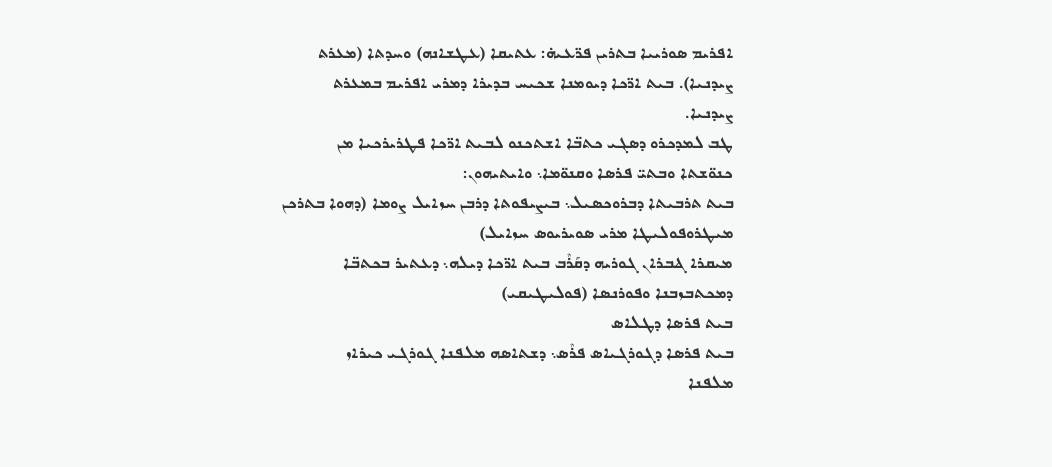ܐܦܪܝܡ ܣܘܪܝܝܐ ܒܬܪܝܢ ܦܪ̈ܥܝܗ̇: ܥܬܝܩܐ (ܥܛܫܐܢܗ) ܘܚܕܬܐ (ܡܥܪܬ ܨܝܕܢܝܐ). ܒܝܬ ܐܪ̈ܟܐ ܕܝܘܡܢܐ ܫܟܝܚ ܒܕܝܪܐ ܕܡܪܝ ܐܦܪܝܡ ܒܡܥܪܬ ܨܝܕܢܝܐ.
ܛܒ ܠܡܕܟܪܘ ܕܣܓܝ ܟܬܒ̈ܐ ܐܫܬܟܢܘ ܠܒܝܬ ܐܪ̈ܟܐ ܦܛܪܝܪܟܝܐ ܡܢ ܟܢܘ̈ܫܬܐ ܘܒܬܝ̈ ܦܪܣܐ ܘܩܢܘ̈ܡܐ܆ ܘܐܝܬܝܗܘܢ:
ܒܝܬ ܬܪܒܝܬܐ ܕܒܪܘܟܣܝܠ܆ ܒܝܨܝܦܘܬܐ ܕܪܒܢ ܚܙܐܝܠ ܨܘܡܐ (ܕܗܘܐ ܒܬܪܟܢ ܡܝܛܪܘܦܘܠܝܛܐ ܡܪܝ ܣܘܝܪܝܘܣ ܚܙܐܝܠ)
ܡܝܩܪܐ ܔܒܪܐܢ ܓܘܪܝܗ ܕܩܰܪܶܒ ܒܝܬ ܐܪ̈ܟܐ ܕܝܠܗ܆ ܕܥܬܝܪ ܒܟܬܒ̈ܐ ܕܡܟܬܒܙܒܢܐ ܘܦܘܪܢܣܐ (ܦܘܠܝܛܝܩܝ)
ܒܝܬ ܦܪܣܐ ܕܛܠܐܣ
ܒܝܬ ܦܪܣܐ ܕܓܘܪܓܝܐܣ ܦܪܶܣ܆ ܕܫܬܐܣܗ ܡܠܦܢܐ ܓܘܪܓܝ ܟܝܪܐܙ
ܡܠܦܢܐ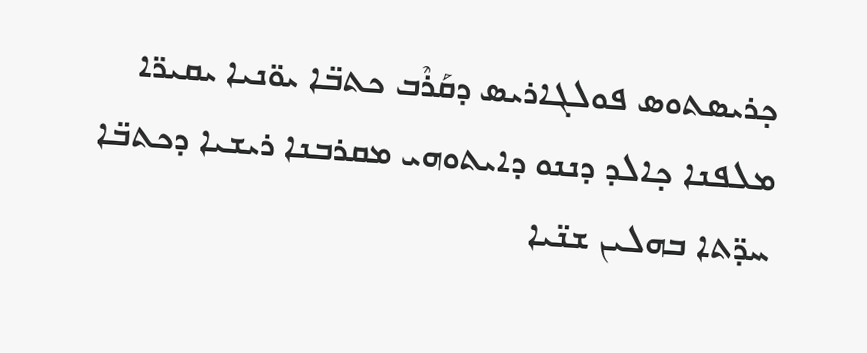ܟ̣ܪܝܣܬܘܣ ܦܘܠܓܐܪܝܣ ܕܩܰܪܶܒ ܟܬܒ̈ܐ ܝܘ̈ܢܝܐ ܝܩܝܪ̈ܐ
ܡܠܦܢܐ ܟ̣ܐܠܕ ܕܢܢܘ ܕܐܝܬܘܗܝ ܡܩܪܒܢܐ ܪܝܫܝܐ ܕܟܬܒ̈ܐ ܚܕ̈ܬܐ ܒܗܠܝܢ ܫܢ̈ܝܐ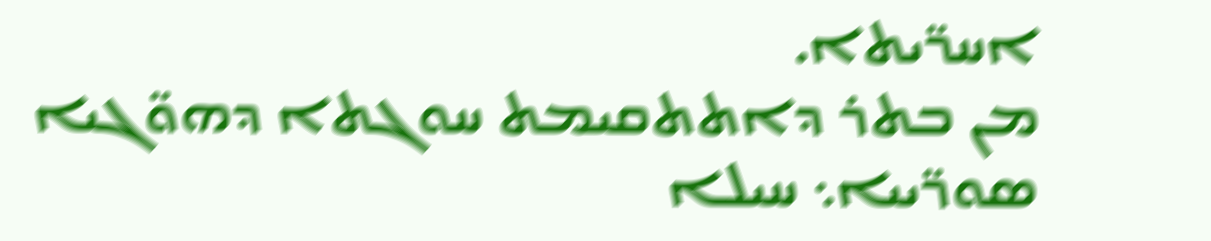ܐܚܪ̈ܝܬܐ.
ܡܢ ܒܬܪ ܕܐܬܬܩܝܡܬ ܚܘܓܬܐ ܕܗܘ̈ܓܝܐ ܣܘܪ̈ܝܝܐ܆ ܚܝܠܐ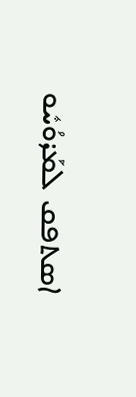ܐܣܬܦܩ ܠܡܰܪܘܳܚܽܘ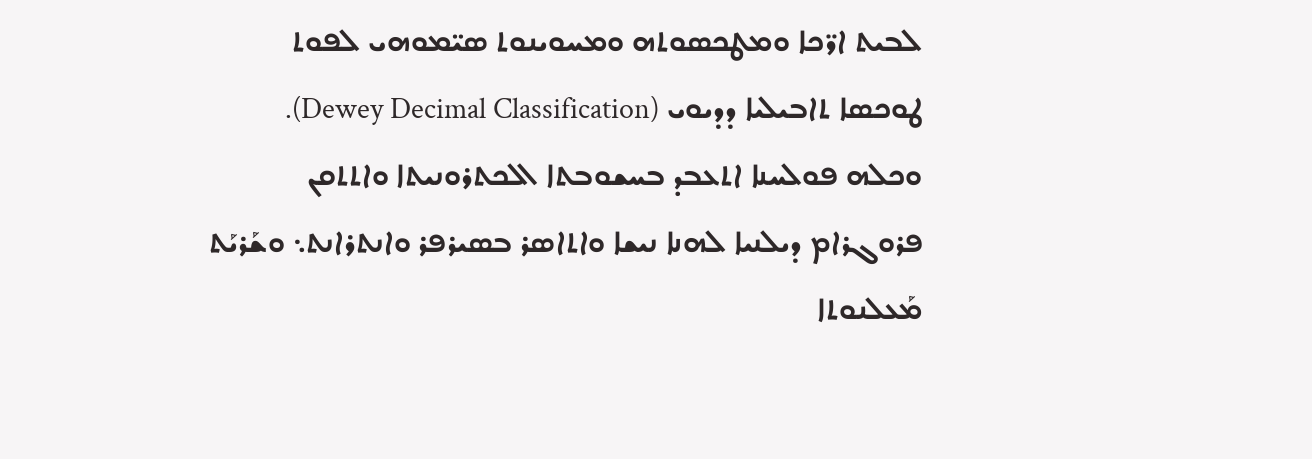ܠܒܝܬ ܐܪ̈ܟܐ ܘܡܛܟܣܘܬܗ ܘܡܚܘܝܢܘܬ ܣܝ̈ܡܘܗܝ ܠܦܘܬ ܛܘܟܣܐ ܬܐܒܝܠܝܐ ܕܕܝܘܝ (Dewey Decimal Classification). ܘܟܠܗ ܦܘܠܚܢܐ ܐܬܥܒܕ ܒܚܫܘܒܬܐ ܐܠܟܬܪܘܢܝܬܐ ܘܐܬܬܩܢ ܦܪܘܓܪܐܡ ܕܝܠܢܝܐ ܠܗܢܐ ܢܝܫܐ ܘܐܬܐܣܪ ܒܣܝܪܦܪ ܘܐܢܬܪܐܢܬ܆ ܘܫܰܪܝܰܬ ܡܰܥܠܢܘܬܐ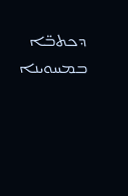ܕܟܬܒ̈ܐ ܒܡܚܘܝܢܐ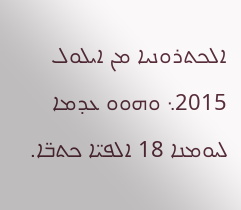ܐܠܟܬܪܘܢܝܐ ܡܢ ܐܝܠܘܠ 2015܆ ܘܗܘܘ ܥܕܡܐ ܠܝܘܡܢܐ 18 ܐܠܦܝ̈ܐ ܟܬܒ̈ܐ.